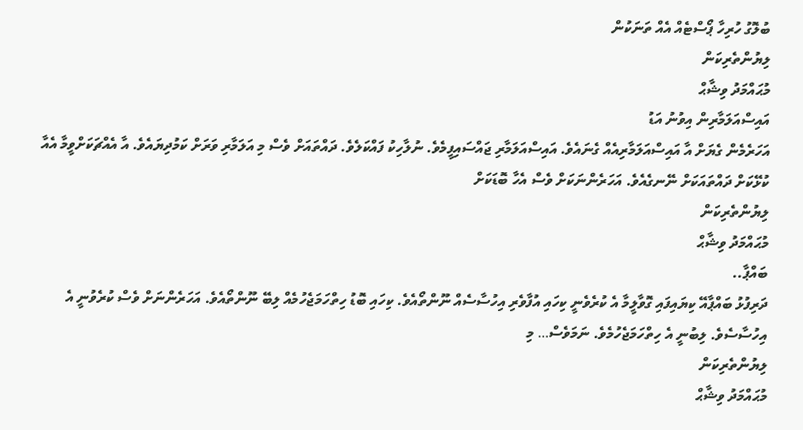ބުލޮގު ހުރިހާ ޕޯސްޓެއް އެއް ތަނަކުން
ލިޔުންތެރިކަން
މުޙައްމަދު ވިޝާޙް
އައިސްއަލަމާރިން އިވުނު އަޑު
އަހަރެމެން ގެޔަށް އާ އައިސްއަލަމާރިއެއް ގެނައެވެ. އައިސްއަލަމާރި ޖައްސައިފީމެވެ. ނުލާހިކު ފައްކަލެވެ. ދައްތައަށް ވެސް މި އަލަމާރި ވަރަށް ކަމުދިޔައެވެ. އާ އެއްޗަކަށްވީމާ އެއާ ކުޅޭކަށް ދައްތައަކަށް ނޭނގެއެވެ. އަހަރެންނަކަށް ވެސް އެހާ ބޮޑަކަށް
ލިޔުންތެރިކަން
މުޙައްމަދު ވިޝާޙް
ބައްޕާ..
ދަރިފުޅު ބައްޕާއޭ ކިޔައިފައި ގޮވާލީމާ އެ ކުރެވެނީ ކިހައި އުފާވެރި އިހުސާސެއް ނޫންތޯއެވެ. ކިހައި ބޮޑު ހިތްހަމަޖެހުމެއް ލިބޭ ނޫންތޯއެވެ. އަހަރެންނަށް ވެސް ކުރެވުނީ އެ އިހުސާސެވެ. ލިބުނީ އެ ހިތްހަމަޖެހުމެވެ. ނަމަވެސް… މި
ލިޔުންތެރިކަން
މުޙައްމަދު ވިޝާޙް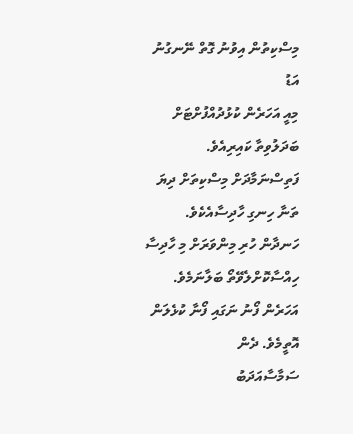މިސްކިތުން އިވުނު ގޮތް ނޭނގުނު އަޑު
މިއީ އަހަރެން ކުޅުދުއްފުށްޓަށް ބަދަލުވިތާ ކައިރިއެވެ. ފަތިސްނަމާދަށް މިސްކިތަށް ދިޔަ ތަނާ ހިނގި ހާދިސާއެކެވެ. ހަނދާން ހުރި މިންވަރަށް މި ހާދިސާ ހިއްސާކޮށްލެވޭތޯ ބަލާނަމެވެ. އަހަރެން ފޯނު ނަގައި ފޯނާ ކުޅެލަން އޮތީމެވެ. ދެން
ސަމާސާއަދަބު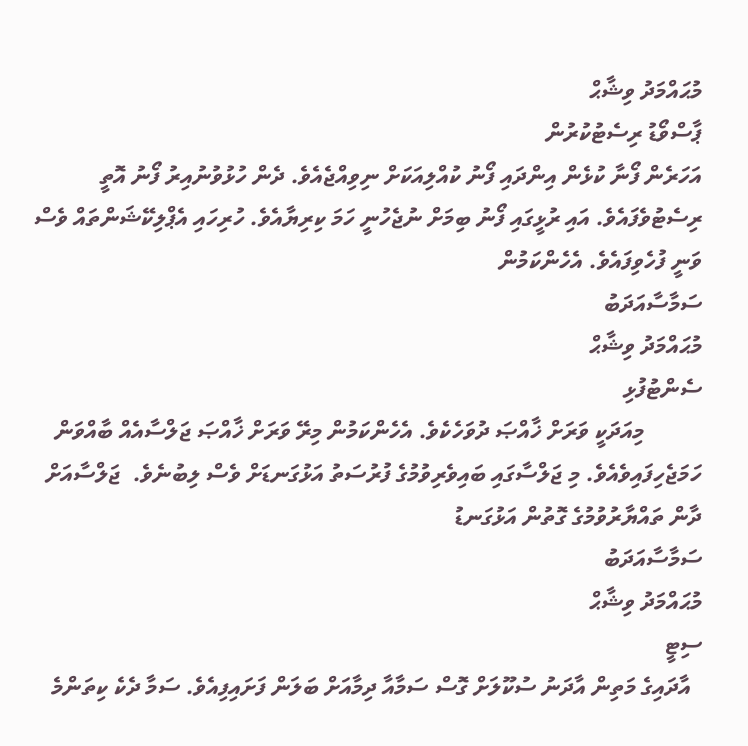މުޙައްމަދު ވިޝާޙް
ޕާސްވޯޑު ރިސެޓުކުރުން
އަހަރެން ފޯނާ ކުޅެން އިންދައި ފޯނު ކުއްލިއަކަށް ނިވިއްޖެއެވެ. ދެން ހުޅުވުނުއިރު ފޯނު އޮތީ ރިސެޓުވެފައެވެ. އައި ރުޅީގައި ފޯނު ބިމަށް ނުޖެހުނީ ހަމަ ކިރިޔާއެވެ. ހުރިހައި އެޕްލިކޭޝަންތައް ވެސް ވަނީ ފުހެވިފައެވެ. އެހެންކަމުން
ސަމާސާއަދަބު
މުޙައްމަދު ވިޝާޙް
ސެންޓުފުޅި
          މިއަދަކީ ވަރަށް ޚާއްޞަ ދުވަހެކެވެ. އެހެންކަމުން މިރޭ ވަރަށް ޚާއްޞަ ޖަލްސާއެއް ބާއްވަން ހަމަޖެހިފައިވެއެވެ. މި ޖަލްސާގައި ބައިވެރިވުމުގެ ފުރުސަތު އަޅުގަނޑަށް ވެސް ލިބުނެވެ.  ޖަލްސާއަށް ދާން ތައްޔާރުވުމުގެ ގޮތުން އަޅުގަނޑު
ސަމާސާއަދަބު
މުޙައްމަދު ވިޝާޙް
ސިޓީ
  އާދައިގެ މަތިން އާދަނު ސުކޫލަށް ގޮސް ސަމާއާ ދިމާއަށް ބަލަން ފަށައިފިއެވެ. ސަމާ ދެކެ ކިތަންމެ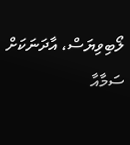ލޯބިވިޔަސް، އާދަނަކަށް ސަމާއާ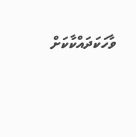ވާހަކަދައްކާކަށް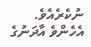ނުކެރެއެވެ. އެހެންވެ އާދަނުގެ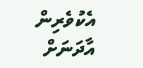އެކުވެރިން އާދަނަށް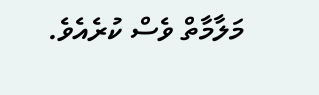މަލާމާތް ވެސް ކުރެއެވެ.